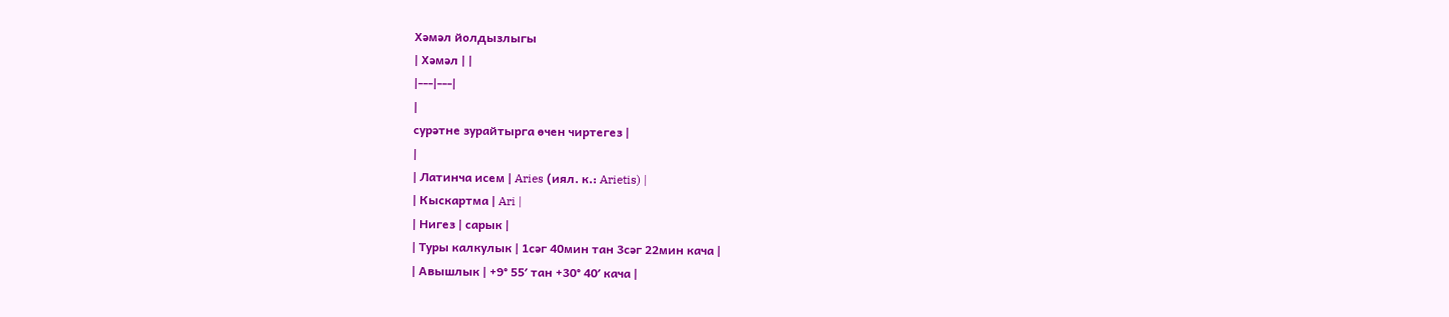Хәмәл йолдызлыгы
| Хәмәл | |
|---|---|
|
сурәтне зурайтырга өчен чиртегез |
|
| Латинча исем | Aries (иял. к.: Arietis) |
| Кыскартма | Ari |
| Нигез | сарык |
| Туры калкулык | 1сәг 40мин тан 3сәг 22мин кача |
| Авышлык | +9° 55′ тан +30° 40′ кача |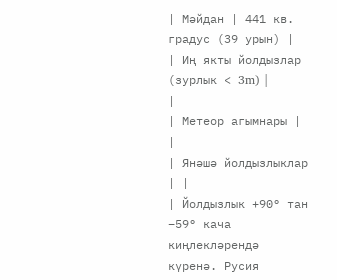| Мәйдан | 441 кв. градус (39 урын) |
| Иң якты йолдызлар (зурлык < 3m) |
|
| Метеор агымнары | |
| Янәшә йолдызлыклар | |
| Йолдызлык +90° тан −59° кача киңлекләрендә күренә. Русия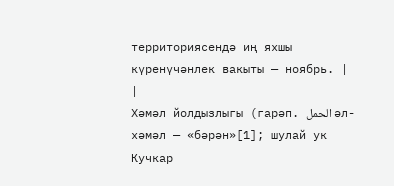территориясендә иң яхшы күренүчәнлек вакыты — ноябрь. |
|
Хәмәл йолдызлыгы (гарәп. الحمل әл-хәмәл — «бәрән»[1]; шулай ук Кучкар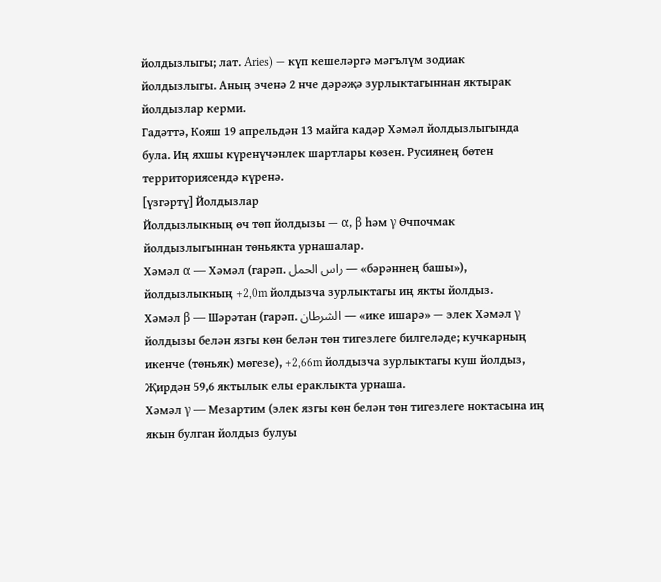йолдызлыгы; лат. Aries) — күп кешеләргә мәгълүм зодиак йолдызлыгы. Аның эченә 2 нче дәрәҗә зурлыктагыннан яктырак йолдызлар керми.
Гадәттә, Кояш 19 апрельдән 13 майга кадәр Хәмәл йолдызлыгында була. Иң яхшы күренүчәнлек шартлары көзен. Русиянең бөтен территориясендә күренә.
[үзгәртү] Йолдызлар
Йолдызлыкның өч төп йолдызы — α, β һәм γ Өчпочмак йолдызлыгыннан төньякта урнашалар.
Хәмәл α — Хәмәл (гарәп. راس الحمل — «бәрәннең башы»), йолдызлыкның +2,0m йолдызча зурлыктагы иң якты йолдыз.
Хәмәл β — Шәрәтан (гарәп. الشرطان — «ике ишарә» — элек Хәмәл γ йолдызы белән язгы көн белән төн тигезлеге билгеләде; кучкарның икенче (төньяк) мөгезе), +2,66m йолдызча зурлыктагы куш йолдыз, Җирдән 59,6 яктылык елы ераклыкта урнаша.
Хәмәл γ — Мезартим (элек язгы көн белән төн тигезлеге ноктасына иң якын булган йолдыз булуы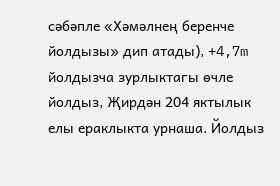сәбәпле «Хәмәлнең беренче йолдызы» дип атады), +4,7m йолдызча зурлыктагы өчле йолдыз, Җирдән 204 яктылык елы ераклыкта урнаша. Йолдыз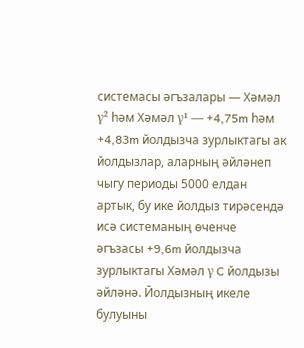системасы әгъзалары — Хәмәл γ² һәм Хәмәл γ¹ — +4,75m һәм +4,83m йолдызча зурлыктагы ак йолдызлар, аларның әйләнеп чыгу периоды 5000 елдан артык, бу ике йолдыз тирәсендә исә системаның өченче әгъзасы +9,6m йолдызча зурлыктагы Хәмәл γ C йолдызы әйләнә. Йолдызның икеле булуыны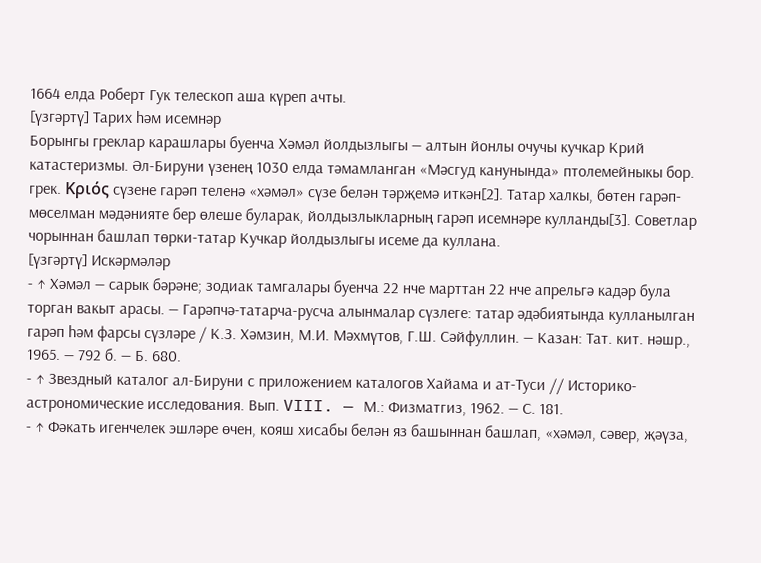1664 елда Роберт Гук телескоп аша күреп ачты.
[үзгәртү] Тарих һәм исемнәр
Борынгы греклар карашлары буенча Хәмәл йолдызлыгы — алтын йонлы очучы кучкар Крий катастеризмы. Әл-Бируни үзенең 1030 елда тәмамланган «Мәсгуд канунында» птолемейныкы бор. грек. Κριός сүзене гарәп теленә «хәмәл» сүзе белән тәрҗемә иткән[2]. Татар халкы, бөтен гарәп-мөселман мәдәнияте бер өлеше буларак, йолдызлыкларның гарәп исемнәре кулланды[3]. Советлар чорыннан башлап төрки-татар Кучкар йолдызлыгы исеме да куллана.
[үзгәртү] Искәрмәләр
- ↑ Хәмәл — сарык бәрәне; зодиак тамгалары буенча 22 нче марттан 22 нче апрельгә кадәр була торган вакыт арасы. — Гарәпчә-татарча-русча алынмалар сүзлеге: татар әдәбиятында кулланылган гарәп һәм фарсы сүзләре / К.З. Хәмзин, М.И. Мәхмүтов, Г.Ш. Сәйфуллин. — Казан: Тат. кит. нәшр., 1965. — 792 б. — Б. 680.
- ↑ Звездный каталог ал-Бируни с приложением каталогов Хайама и ат-Туси // Историко-астрономические исследования. Вып. VIII. — М.: Физматгиз, 1962. — С. 181.
- ↑ Фәкать игенчелек эшләре өчен, кояш хисабы белән яз башыннан башлап, «хәмәл, сәвер, җәүза,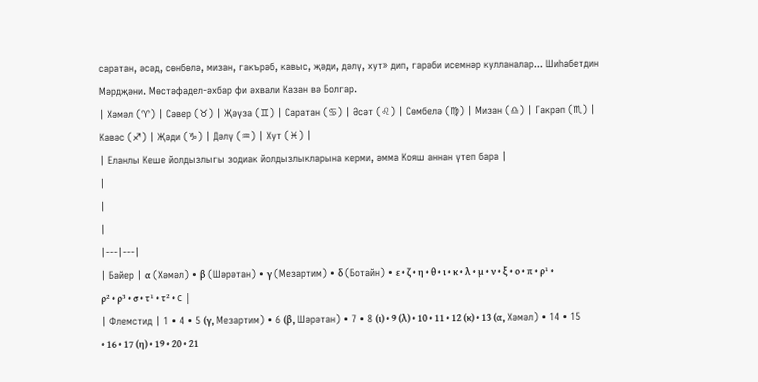саратан, әсәд, сөнбөлә, мизан, гакърәб, кавыс, җәди, дәлү, хут» дип, гарәби исемнәр кулланалар... Шиһабетдин Мәрдҗәни. Мөстәфадел-әхбар фи әхвали Казан вә Болгар.
| Хәмәл (♈) | Сәвер (♉) | Җәүза (♊) | Саратан (♋) | Әсәт (♌) | Сөмбелә (♍) | Мизан (♎) | Гакрәп (♏) | Кавәс (♐) | Җәди (♑) | Дәлү (♒) | Хут (♓) |
| Еланлы Кеше йолдызлыгы зодиак йолдызлыкларына керми, әмма Кояш аннан үтеп бара |
|
|
|
|---|---|
| Байер | α (Хәмәл) • β (Шәрәтан) • γ (Мезартим) • δ (Ботайн) • ε • ζ • η • θ • ι • κ • λ • μ • ν • ξ • ο • π • ρ¹ • ρ² • ρ³ • σ • τ¹ • τ² • c |
| Флемстид | 1 • 4 • 5 (γ, Мезартим) • 6 (β, Шәрәтан) • 7 • 8 (ι) • 9 (λ) • 10 • 11 • 12 (κ) • 13 (α, Хәмәл) • 14 • 15 • 16 • 17 (η) • 19 • 20 • 21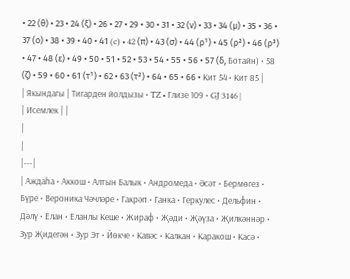• 22 (θ) • 23 • 24 (ξ) • 26 • 27 • 29 • 30 • 31 • 32 (ν) • 33 • 34 (μ) • 35 • 36 • 37 (ο) • 38 • 39 • 40 • 41 (c) • 42 (π) • 43 (σ) • 44 (ρ¹) • 45 (ρ²) • 46 (ρ³) • 47 • 48 (ε) • 49 • 50 • 51 • 52 • 53 • 54 • 55 • 56 • 57 (δ, Ботайн) • 58 (ζ) • 59 • 60 • 61 (τ¹) • 62 • 63 (τ²) • 64 • 65 • 66 • Кит 54 • Кит 85 |
| Якындагы | Тигарден йолдызы • TZ • Глизе 109 • GJ 3146 |
| Исемлек | |
|
|
|---|
| Аждаһа • Аккош • Алтын Балык • Андромеда • Әсәт • Бермөгез • Бүре • Вероника Чәчләре • Гакрәп • Ганка • Геркулес • Дельфин • Дәлү • Елан • Еланлы Кеше • Жираф • Җәди • Җәүза • Җилкәннәр • Зур Җидегән • Зур Эт • Йөкче • Кавәс • Калкан • Каракош • Касә •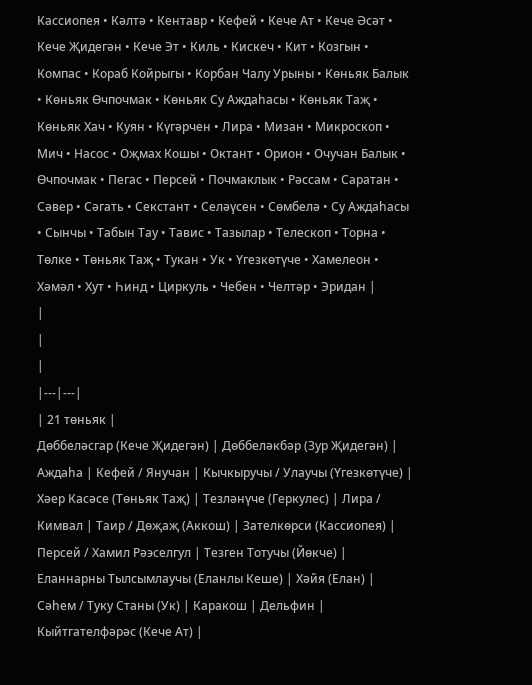Кассиопея • Кәлтә • Кентавр • Кефей • Кече Ат • Кече Әсәт • Кече Җидегән • Кече Эт • Киль • Кискеч • Кит • Козгын • Компас • Кораб Койрыгы • Корбан Чалу Урыны • Көньяк Балык • Көньяк Өчпочмак • Көньяк Су Аждаһасы • Көньяк Таҗ • Көньяк Хач • Куян • Күгәрчен • Лира • Мизан • Микроскоп • Мич • Насос • Оҗмах Кошы • Октант • Орион • Очучан Балык • Өчпочмак • Пегас • Персей • Почмаклык • Рәссам • Саратан • Сәвер • Сәгать • Секстант • Селәүсен • Сөмбелә • Су Аждаһасы • Сынчы • Табын Тау • Тавис • Тазылар • Телескоп • Торна • Төлке • Төньяк Таҗ • Тукан • Ук • Үгезкөтүче • Хамелеон • Хәмәл • Хут • Һинд • Циркуль • Чебен • Челтәр • Эридан |
|
|
|
|---|---|
| 21 төньяк |
Дөббеләсгар (Кече Җидегән) | Дөббеләкбәр (Зур Җидегән) | Аждаһа | Кефей / Янучан | Кычкыручы / Улаучы (Үгезкөтүче) | Хәер Касәсе (Төньяк Таҗ) | Тезләнүче (Геркулес) | Лира / Кимвал | Таир / Дөҗаҗ (Аккош) | Зателкөрси (Кассиопея) | Персей / Хамил Рәэселгул | Тезген Тотучы (Йөкче) | Еланнарны Тылсымлаучы (Еланлы Кеше) | Хәйя (Елан) | Сәһем / Туку Станы (Ук) | Каракош | Дельфин | Кыйтгателфәрәс (Кече Ат) |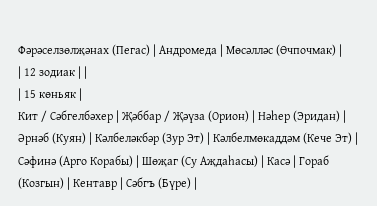Фәрәселзөлҗәнах (Пегас) | Андромеда | Мөсәлләс (Өчпочмак) |
| 12 зодиак | |
| 15 көньяк |
Кит / Сәбгелбәхер | Җәббар / Җәүза (Орион) | Нәһер (Эридан) | Әрнәб (Куян) | Кәлбеләкбәр (Зур Эт) | Кәлбелмөкаддәм (Кече Эт) | Сәфинә (Арго Корабы) | Шөҗаг (Су Аҗдаһасы) | Касә | Гораб (Козгын) | Кентавр | Сәбгъ (Бүре) |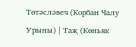Төтәсләвеч (Корбан Чалу Урыны) | Таҗ (Көньяк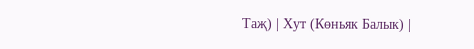Таҗ) | Хут (Көньяк Балык) |